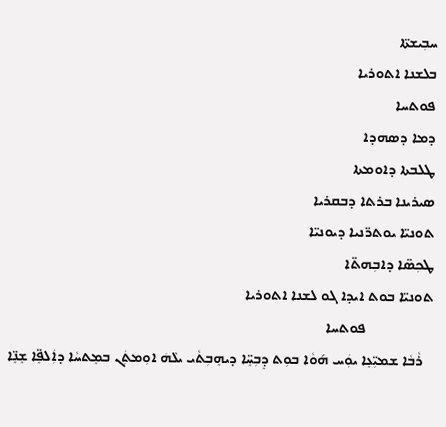ܚܒܼܝܫܬ̈ܐ
ܒܠܫܢܐ ܐܬܘܪܝܐ
ܦܘܬܚܐ
ܕܡܐ ܕܣܗܕܐ
ܛܠܒܬܐ ܕܐܘܡܬܐ
ܣܝܪܝܢܐ ܒܪܬܐ ܕܒܩܪܝܐ
ܬܘܢܝ̈ܐ ܝܘܬܖ̈ܢܝܐ ܕܝܘܢܝ̈ܐ
ܛܟܼܣ̈ܐ ܕܐܒܼܗܬ̈ܐ
ܬܘܢܝ̈ܐ ܒܘܬ ܐܝܕܐ ܓܘ ܠܫܢܐ ܐܬܘܪܝܐ
                   ܦܘܬܚܐ
   ܪܵܒܵܐ ܫܡܝܼ̈ܥܸܐ ܝܘܲܚ ܗ݇ܘܵܐ ܒܘܼܬ ܕܸܒܼܚܸ̈ܐ ܕܝܗܸܒܼܬܵܝ ܝܠܵܗܿ ܐܘܼܡܬܲܢ ܒܡܸܬܚܵܐ ܕܐܲܠܦܸ̈ܐ ܫܸܢܸ̈ܐ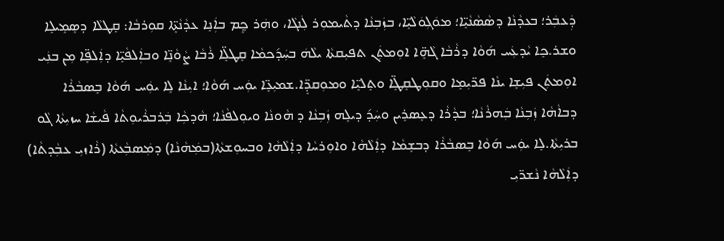ܕܲܥܒܲܪ؛ ܒܥܕܵܢܵܐ ܕܣܵܣܵܢܵܝܸ̈ܐ؛ ܡܘܿܓܼܘܿܠܵܝܸ̈ܐ، ܒܙܲܒܼܢܵܐ ܕܬܵܝܡܘܼܪ ܠܲܢܓܵܐ، ܘܗܲܪ ܟ̰ܸܡ ܒܐܲܢܸܐ ܥܕܵܢܵܬܸ̈ܐ ܩܘܼܪܒܵܐ: ܩܸܛܠܵܐ ܕܣܸܡܸܝܠܸܐ ܘܫܪ.ܟܸܐ ܝܵܕܥܲܚ ܗ݇ܘܵܐ ܕܪܵܒܵܐ ܓܵܗܸ̈ܐ ܐܘܼܡܬܲܢ ܬܦܝܼܩܬܵܐ ܝܠܵܗܿ ܒܚܲܕ݇ܟܡܵܐ ܩܸܛܠܸ̈ܐ ܪܵܒܵܐ ܨܵܘܵܢܸ̈ܐ ܘܒܐܲܠܦܵܝܸ̈ܐ ܕܐܲܠܦܸ̈ܐ ܡܼܢ ܒܢܲܝ ܐܘܼܡܬܲܢ ܦܝܼܫܸܐ ܝܢܵܐ ܦܖ̈ܝܼܡܸܐ ܘܩܘܼܛܩܸܛܸ̈ܐ ܘܬܸܠܝܸ̈ܐ ܘܡܘܼܩܕܸ̈ܐ.ܫܡܝܼܥܸ̈ܐ ܝܘܲܚ ܗ݇ܘܵܐ؛ ܐܝܼܢܵܐ ܠܸܐ ܝܘܲܚ ܗ݇ܘܵܐ ܒܸܣܒܵܪܵܐ ܕܒܐܵܗܵܐ ܙܲܒܼܢܵܐ ܒܲܗܪܵܢܵܐ؛ ܒܕܵܪܵܐ ܕܥܸܣܪܸܝܢ ܘܚܲܕ݇ ܕܝܠܸܗ ܙܲܒܼܢܵܐ ܕ ܗܵܘܢܵܐ ܘܝܘܼܠܦܵܢܵܐ؛ ܗܵܕܟܼܵܐ ܒܲܪܒܪܵܝܘܼܬܵܐ ܦܵܝܫܵܐ ܚܙܝܼܬܵܐ ܓܵܘ ܒܪܝܼܬܵܐ.ܠܸܐ ܝܘܲܚ ܗ݇ܘܵܐ ܒܸܣܒܵܪܵܐ ܕܒܫܸܡܵܐ ܕܐܲܠܵܗܵܐ ܘܐܘܼܪܚܵܐ ܕܐܲܠܵܗܵܐ ܘܒܚܘܼܫܬܵܐ(ܒܡܲܗܵܢܵܐ) ܕܡܲܣܒܼܵܥܬܵܐ (ܪܵܐܙܝܼ ܥܒܼܵܕܬܵܐ) ܕܐܲܠܵܗܵܐ ܢܵܫܖ̈ܝܼ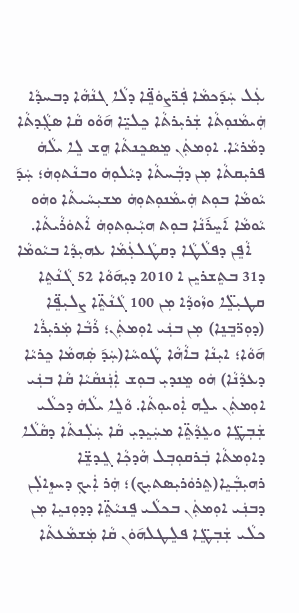ܥܲܠ ܚܲܕ݇ܟܡܵܐ ܦܲܖ̈ܨܘܿܦܸ̈ܐ ܕܠܵܐ ܓܢܵܗܵܐ ܕܒܚܕܵܐ ܗܲܝܡܵܢܘܼܬܵܐ ܫܲܪܝܼܪܬܵܐ ܟܸܠܝܸ̈ܐ ܗ݇ܘܵܘ ܩܵܐ ܣܓܼܵܕܬܵܐ ܕܡܵܪܝܵܐ. ܐܘܼܡܬܲܢ ܡܸܣܟܸܢܬܵܐ ܗܸܫ ܠܸܐ ܝܠܵܗܿ ܦܪܝܼܩܬܵܐ ܡܼܢ ܕܒܼܵܚܬܵܐ ܕܝܵܠܘܼܗܿ ܘܒܢܵܬܘܼܗܿ؛ ܚܲܕ݇ ܝܵܘܡܵܐ ܒܘܼܬ ܗܲܝܡܵܢܘܼܬܘܼܗܿ ܡܫܝܼܚܵܝܬܵܐ ܘܗܿܘ ܝܵܘܡܵܐ ܐ݇ܚܸܪ݇ܢܵܐ ܒܘܼܬ ܗܝܼܵܝܘܼܬܘܼܗܿ ܐܵܬܘܿܪܵܝܬܵܐ.
   ܐܵܦܸܢ ܕܦܠܵܛܵܐ ܕܩܛܵܠܥܲܡܵܐ ܥܗܝܼܕܵܐ ܒܝܵܘܡܵܐ ܕ31 ܒܬܸܫܪܝܸܢ ܐ 2010 ܕܝܼܗ݇ܘܵܐ 52 ܓܵܢܵܬܸܐ ܩܛܝܼܠܸ̈ܐ ܘܙܵܘܕܵܐ ܡܼܢ 100 ܓܵܢܵܬܸ̈ܐ ܨܠܝܼܦܸ̈ܐ (ܕܘܼܖ̈ܒܸܢܸܐ) ܡܼܢ ܒܢܲܝ ܐܘܼܡܬܲܢ؛ ܪܵܒܵܐ ܡܲܪܝܼܪܵܐ ܗ݇ܘܵܐ؛ ܐܝܼܢܵܐ ܒܐܵܗܵܐ ܛܵܘܚܵܐ(ܚܲܕ݇ ܣܲܗܡܵܐ ܟܸܪܝܵܐ ܕܥܕܵܢܵܐ) ܗܿܘ ܡܸܢܕܝܼ ܒܘܼܫ ܐܲܢܲܢܩܵܝܵܐ ܩܵܐ ܒܢܲܝ ܐܘܼܡܬܲܢ ܝܠܸܗ ܐܲܘܝܘܼܬܵܐ. ܘܵܠܸܐ ܝܠܵܗܿ ܕܟܠܵܝ ܫܲܒܼܛܸ̈ܐ ܘܥܸܕܵܬܸ̈ܐ ܡܚܲܝܸܕܝܼ ܩܵܐ ܚܲܠܲܢܬܵܐ ܕܩܵܠܵܐ ܕܐܘܼܡܬܵܐ ܒܲܪܩܘܼܒܼܠ ܗܵܕܟܼܵܐ ܓܸܕܫܸ̈ܐ ܪܗܝܼܒܼܵܝܸܐ(ܬܸܪܘܿܪܝܼܣܬܝܼܟ)؛ ܗܲܪ ܐܲܝܟܼ ܕܚܙܸܐܠܲܢ ܕܒܢܲܝ ܐܘܼܡܬܲܢ ܒܟܠܵܝ ܦܸܢܝܵܬܸ̈ܐ ܕܕܘܼܢܝܸܐ ܡܼܢ ܟܠܵܝ ܫܲܒܼܛܸ̈ܐ ܦܠܸܛܠܗ݇ܘܿܢ ܩܵܐ ܡܲܫܡܵܥܬܵܐ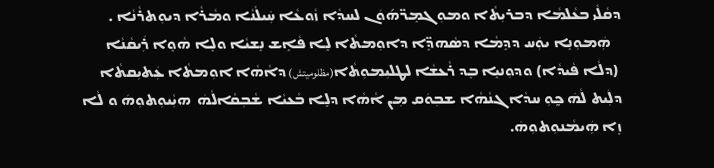ܕܩܵܠܵܝ ܒܥܵܠܡܵܐ ܕܒܪܝܼܬܵܐ ܘܡܘܼܓܡܸܖ̈ܗ݇ܘܿܢ ܠܚܕܵܐ ܙܵܘܥܵܐ ܚܲܝܠܵܢܵܐ ܘܡܵܪܵܐ ܕܝܘܼܬܪܵܢܵܐ .
   ܗܲܡܘܼܢܸܐ ܝܘܲܚ ܕܕܸܡܵܐ ܕܣܵܗܕܸ̈ܐ ܕܐܘܼܡܬܵܐ ܠܸܐ ܦܵܐܸܫ ܢܸܫܝܵܐ ܘܠܸܐ ܗܵܘܸܐ ܪܲܝܩܵܢܵܐ
 (ܕܠܵܐ ܦܵܝܕܵܐ) ܘܕܘܼܢܝܸܐ ܒܸܕ ܪܵܥܫܵܐ ܠܛܠܝܼܡܘܼܬܵܐ(مظلومیتش) ܕܐܵܗܵܐ ܐܘܼܡܬܵܐ ܥܲܬܝܼܩܬܵܐ ܕܠܲܝܬ ܠܵܗܿ ܟ̰ܘܼ ܚܕܵܐ ܓܢܵܗܵܐ ܫܒܼܘܿܩ ܡܼܢ ܐܵܗܵܐ ܕܠܸܐ ܒܵܥܝܵܐ ܫܵܒܼܩܵܐܠܵܗܿ  ܗܝܼܵܝܘܼܬܘܼܗܿ ܘ ܠܵܐ ܙܸܐ ܗܲܝܡܵܢܘܼܬܘܼܗܿ.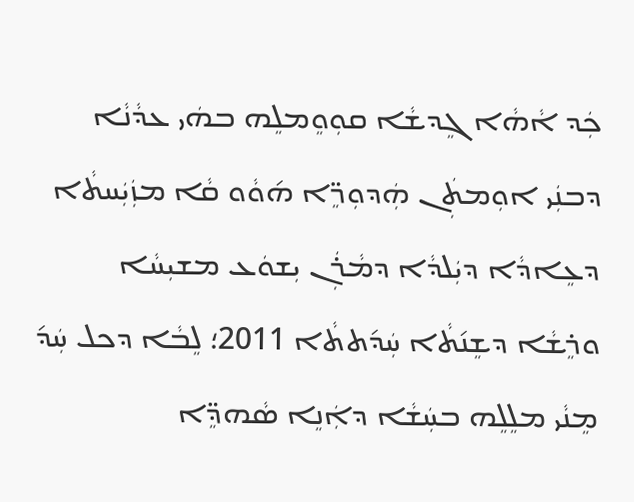ܟܲܕ ܐܵܗܵܐ ܓܸܕܫܵܐ ܩܘܼܘܸܡܠܸܗ ܒܗܿܝ ܥܕܵܢܵܐ ܕܒܢܲܝ ܐܘܼܡܬܲܢ ܗܲܕܘܼܖܸ̈ܐ ܗ݇ܘܵܘ ܩܵܐ ܡܙܲܝܲܚܬܵܐ ܕܥܸܐܕܵܐ ܕܝܲܠܕܵܐ ܕܡܵܪܲܢ ܝܼܫܘܿܥ ܡܫܝܼܚܵܐ ܘܪܸܫܵܐ ܕܫܸܢ݇ܬܵܐ ܚܲܕ݇ܬܬܵܐ 2011؛ ܠܸܒܵܐ ܕܟܠ ܚܲܕ݇ ܡܸܢܵܝ ܡܠܸܠܸܗ ܒܚܲܫܵܐ ܕܐܲܢܸܐ ܣܵܗܕܸ̈ܐ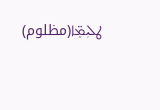ܛܠܝܼܡܸ̈ܐ(مظلوم)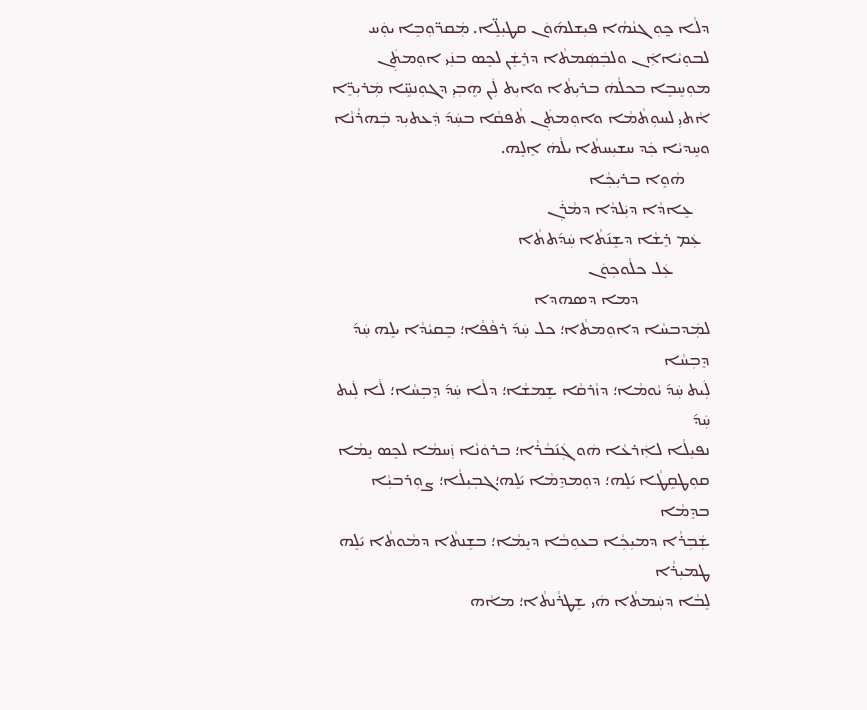ܕܠܵܐ ܟ̰ܘܼ ܓܢܵܗܵܐ ܦܝܼܫܠܗ݇ܘܿܢ ܩܛܝܼܠܸ̈ܐ. ܡܲܩܖ̈ܘܼܒܸܐ ܝܘܲܚ ܠܒܘܼܝܵܐܐܲܢ ܘܠܒܲܣܲܡܬܵܐ ܕܪܸܫܲܢ ܠܟܸܣ ܒܢܲܝ ܐܘܼܡܬܲܢ ܡܘܼܚܸܒܸܐ ܒܟܠܵܗܿ ܒܪܝܼܬܵܐ ܘܐܝܼܬ ܠܲܢ ܗܸܒܼܝܼ ܕܓܘܼܢܚܸ̈ܐ ܡܲܪܝܼܖܸ̈ܐ ܐܵܬܝܼ ܠܚܘܼܬܵܡܵܐ ܘܐܘܼܡܬܲܢ ܬܵܦܩܵܐ ܒܚܲܕ݇ ܕܲܥܬܝܼܕ ܒܲܗܪܵܢܵܐ ܘܚܸܕܝܵܐ ܟܲܕ ܚܫܝܼܚܬܵܐ ܝܠܵܗܿ ܐܸܠܸܗ.
      ܗܵܘܸܐ ܒܪܝܼܟܼܵܐ
    ܥܸܐܕܵܐ ܕܝܲܠܕܵܐ ܕܡܵܪܲܢ
  ܥܲܡ ܪܸܫܵܐ ܕܫܸܢ݇ܬܵܐ ܚܲܕ݇ܬܬܵܐ
         ܥܲܠ ܟܠܵܘܟܼܘܿܢ
                 ܕܡܐ ܕܣܗܕܐ
ܠܡܲܕܒܚܵܐ ܕܐܘܼܡܬܵܐ؛ ܟܠ ܚܲܕ݇ ܪܦܵܦܵܐ؛ ܒܸܩܝܵܕܵܐ ܝܠܸܗ ܚܲܕ݇ ܕܸܒܼܚܵܐ
ܠܲܝܬ ܚܲܕ݇ ܝܵܘܡܵܐ؛ ܕܙܵܪܩܵܐ ܫܸܡܫܵܐ؛ ܕܠܵܐ ܚܲܕ݇ ܕܸܒܼܚܵܐ؛ ܠܵܐ ܠܲܝܬ ܚܲܕ݇
ܢܦܝܼܠܵܐ ܠܐܲܪܥܵܐ ܗܿܘ ܓܲܢ݇ܒܵܪܵܐ؛ ܒܪܘܿܢܵܐ ܙܲܚܡܵܐ ܠܟܸܣ ܝܸܡܵܐ
ܩܘܼܛܩܸܛܵܐ ܝ݇ܠܸܗ؛ ܕܘܼܡܕܸܡܵܐ ܝ݇ܠܸܗ؛ܓܒܼܝܼܠܵܐ؛ ܨܘܼܪܒܝܼܵܐ ܒܕܸܡܵܐ
ܫܲܒܼܪܵܐ ܕܡܝܼܟܼܵܐ ܒܥܘܼܒܵܐ ܕܝܸܡܵܐ؛ ܒܫܸܢܬܵܐ ܕܡܵܘܬܵܐ ܝ݇ܠܸܗ ܛܡܝܼܪܵܐ
ܠܸܒܵܐ ܕܚܲܡܬܵܐ ܗܿܝ ܫܸܛܪܵܢܬܵܐ؛ ܡܐܵܗ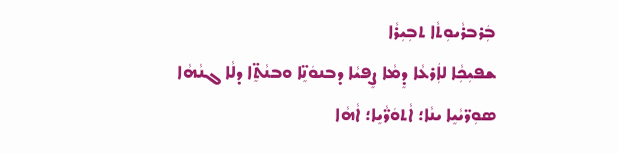ܒܲܪܒܪܵܝܘܼܬܵܐ ܬܒܼܝܼܪܵܐ
ܫܦܝܼܟܼܵܐ ܠܐܲܪܥܵܐ ܕܸܡܵܐ ܨܸܦܝܵܐ ܕܒܢܘܿܢܸ̈ܐ ܘܒܢܵܬܸ̈ܐ ܕܠܵܐ ܓܢܵܗܵܐ
ܣܘܼܖ̈ܝܵܝܸܐ ܝܢܵܐ؛ ܐܵܬܘܿܖ̈ܵܝܸܐ؛ ܐܵܗܵܐ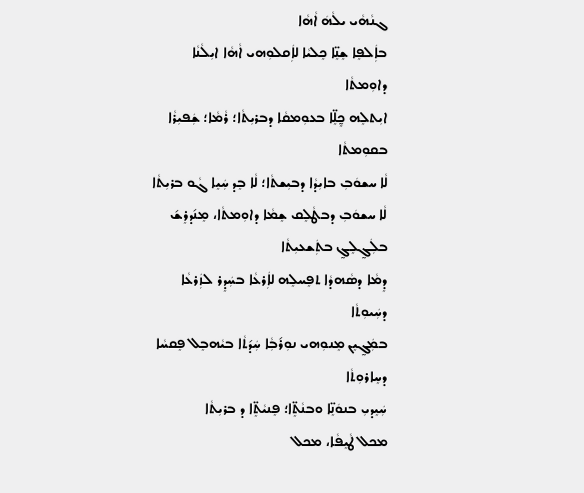ܓܢܵܗܵܝ ܝܠܵܗܿ ܐܵܗܵܐ
ܒܐܲܠܦܸܐ ܫܸܢܸ̈ܐ ܟܸܠܝܵܐ ܠܐܲܩܠܘܼܗܝ ܐܵܗܵܐ ܐܝܼܠܵܢܵܐ ܕܐܘܼܡܬܵܐ
ܐܝܼܬܠܸܗ ܟ̰ܸܠܸ̈ܐ ܒܥܘܼܡܩܵܐ ܕܒܪܝܼܬܵܐ؛ ܪܵܡܵܐ؛ ܫܲܦܝܼܪܵܐ ܒܩܘܼܡܬܵܐ
ܠܵܐ ܚܫܘܿܒܼ ܒܐܝܼܕܵܐ ܕܒܝܼܫܬܵܐ؛ ܠܵܐ ܒܸܕ ܚܲܝܸܐ ܓܵܘ ܒܪܝܼܬܵܐ
ܠܵܐ ܚܫܘܿܒܼ ܕܒܛܵܠܸܩ ܫܸܡܵܐ ܕܐܘܼܡܬܵܐ، ܡܸܢ݇ܕܪܸܫ݇ ܒܠܲܓ̰ܠܸܓ̰ ܒܬܲܫܥܝܼܬܵܐ
ܕܸܡܵܐ ܕܣܵܗܕܵܐ ܬܦܸܚܠܸܗ ܠܐܲܪܥܵܐ ܒܚܲܕܸܪ ܠܙܲܪܥܵܐ ܕܚܲܝܘܼܬܵܐ
ܒܡܲܓ̰ܝܸܢ ܡܸܢܘܼܗܝ ܢܘܼܪ݇ܒܼܵܐ ܚܲܕ݇ܬܵܐ ܒܝܵܗܒܸܠ ܦܸܩܚܵܐ ܕܚܸܐܪܘܼܬܵܐ
ܚܲܝܸܕܝܼ ܒܢܘܿܢܸ̈ܐ ܘܒܢܵܬܸ̈ܐ؛ ܦܸܢܝܵܬܸ̈ܐ ܕ ܒܪܝܼܬܵܐ
ܡܟܠ ܛܵܝܸܦܵܐ، ܡܟܠ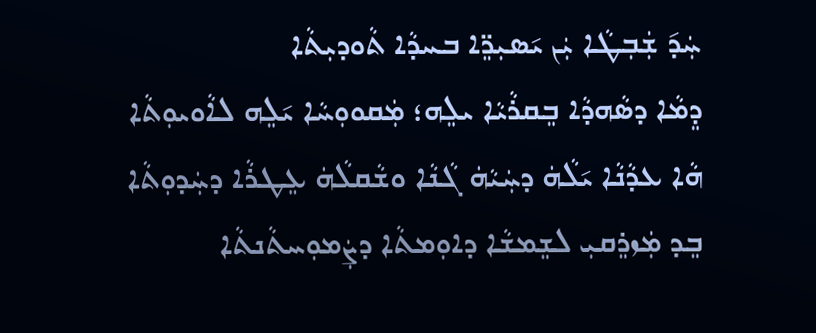ܚܲܕ݇ ܫܲܒܼܛܵܐ ܝܲܢ ܝ݇ܣܝܼܖܸ̈ܐ ܒܚܕܵܐ ܬܵܘܕܝܼܬܵܐ
ܕܸܡܵܐ ܕܣܵܗܕܵܐ ܒܸܩܪܵܝܵܐ ܝܠܸܗ؛ ܡܲܩܘܘܼܚܵܐ ܝ݇ܠܸܗ ܠܐܵܘܝܘܼܬܵܐ
ܗܵܐ ܥܕܵܢܵܐ ܝ݇ܠܵܗܿ ܕܚܲܝܵܗܿ ܓܵܢܵܐ ܘܫܵܩܠܵܗܿ ܥܸܛܪܵܐ ܕܚܲܕܘܼܬܵܐ
ܒܸܕ ܡܲܙܪܸܩܝܼ ܠܫܸܡܫܵܐ ܕܐܘܼܡܬܵܐ ܕܨܲܡܘܼܚܬܵܢܬܵܐ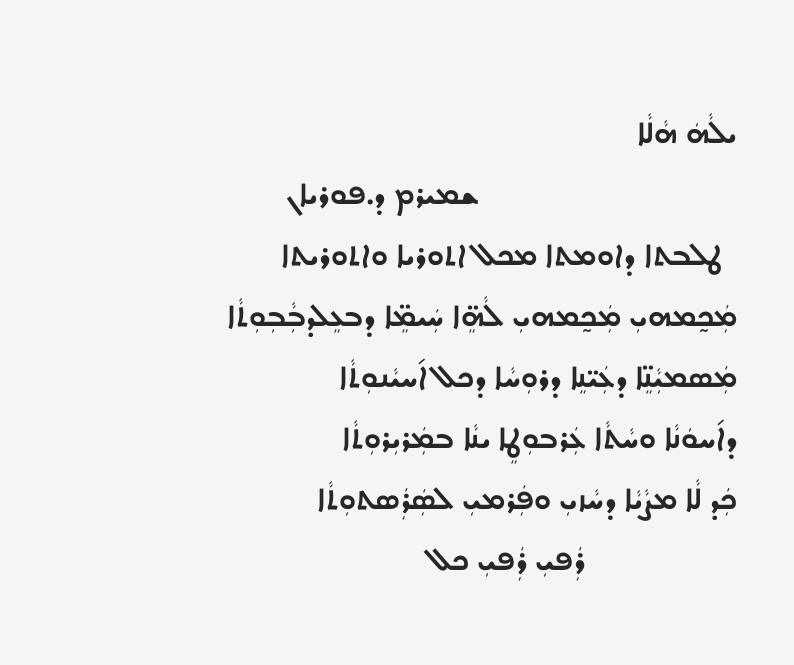ܝܠܵܗܿ ܗܵܠܵܐ
                                  ܫܡܝܪܡ ܕ.ܦܘܪܝܐܢ
  ܛܠܒܬܐ ܕܐܘܡܬܐ ܡܟܠ ܐܬܘܪܝܐ ܘܐܬܘܪܝܬܐ
ܡܲܟ̰ܡܗܝܼ ܡܲܟ̰ܡܗܝܼ ܠܵܗܸ̈ܐ ܚܲܝܡܸ̈ܐ ܕܒܥܸܠܕܒܼܵܒܼܘܼܬܵܐ
ܡܲܣܡܝܼܵܢܸ̈ܐ ܕܥܲܝ̈ܢܸܐ ܕܪܘܼܚܵܐ ܕܟܠ ܐ݇ܚܝܵܢܘܼܬܵܐ
ܕܐ݇ܚܘܿܢܵܐ ܘܚܵܬܵܐ ܥܲܪܒܘܼܛܸܐ ܝܢܵܐ ܒܡܲܪܝܼܪܘܼܬܵܐ
ܟܲܕ ܠܵܐ ܡܨܵܝܵܐ ܕܚܵܙܝܼ ܘܦܲܪܡܝܼ ܠܣܲܪܲܣܬܘܼܬܵܐ
                    ܪܲܦܝܼ ܪܲܦܝܼ ܟܠ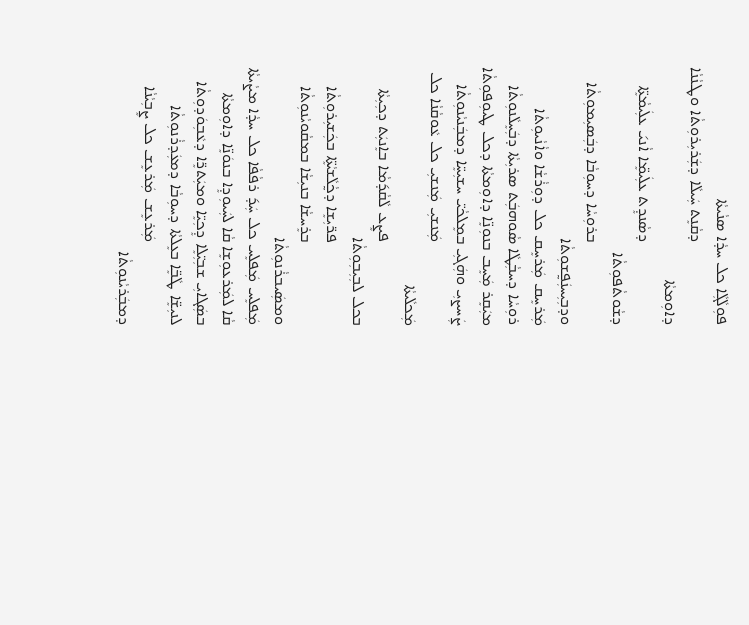ܦܘܼܠܵܓܼܵܐ ܟܠ ܚܕܵܐ ܣܢܵܝܬܵܐ
                    ܕܩܵܢܸܬ ܚܲܝܠܵܐ ܕܫܲܪܝܼܪܘܼܬܵܐ ܘܛܢܵܢܵܐ ܕܐܘܼܡܬܵܐ
                    ܕܣܵܢܕܸܬ ܥܠܲܝܡܸ̈ܐ ܐܵܢܝ݇ ܥܠܲܝܡܵܬܸ̈ܐ ܕܫܵܘܬܵܦܘܼܬܵܐ
                    ܒܪܘܼܚܵܐ ܕܚܘܼܒܵܐ ܕܒܲܣܝܼܡܘܼܬܵܐ ܘܕܒܼܝܼܚܢܲܦ̰ܫܘܼܬܵܐ
ܡܲܪܚܸܩ ܡܲܪܚܸܩ ܟܠ ܕܘܼܪܵܫܵܐ ܘܐܵܢܵܝܘܼܬܵܐ
ܪܘܼܚܵܐ ܕܚܒܼܵܛܵܐ ܣܵܘܗܒܲܬ ܣܪܝܼܬܵܐ ܕܒܲܚܸܠܵܢܘܼܬܵܐ
ܡܝܲܩܸܪ ܡܲܚܸܒ ܒܢܘܼܢܸ̈ܐ ܕܐܘܼܡܬܵܐ ܕܟܠ ܛܝܘܼܦܘܼܬܵܐ
ܨܲܚܨܝܼ ܘܗܲܓܝܼ ܒܡܸܠܟܵܝ̈ ܚܫܝܼܚܸ̈ܐ ܕܡܒܲܢܝܵܢܘܼܬܵܐ
                    ܡܲܢܫܝܼ ܡܲܢܫܝܼ ܟܠ ܥܵܘܩܵܢܵܐ ܟܠ ܡܲܟܠܵܝܬܵܐ
                    ܦܨܸܥ ܠܵܩܵܕ݇ܡܵܐ ܒܐܸܢܝܲܬ ܕܟܼܝܼܬܵܐ ܒܟܠ ܠܒܼܝܼܒܼܘܼܬܵܐ
                    ܦܖ̈ܝܼܫܸܐ ܕܟ̰ܵܠܵܫܝܵܬܸ̈ܐ ܒܟܲܫܝܼܪܘܼܬܵܐ
                    ܒܪܸܚܫܵܐ ܒܢܝܼܫܵܐ ܒܡܩܵܘܝܵܢܘܼܬܵܐ ܘܡܣܲܝܒܪܵܢܘܼܬܵܐ
ܡܲܦܠܸܚ ܡܲܦܠܸܚ ܟܠ ܚܲܕ݇ ܪܦܵܦܵܐ ܟܠ ܚܕܵܐ ܡܨܵܝܬܵܐ
ܩܵܐ ܠܡܲܪܥܘܼܫܸܐ ܩܵܐ ܠܚܲܝܘܼܕܸܐ ܒܢܘܿܢܸ̈ܐ ܕܐܘܼܡܬܵܐ
ܒܣܲܓܐܝܼ ܫܒܼܝܼ̈ܠܸܐ ܕܸܟܼܝܸ̈ܐ ܘܡܝܲܬܖܸ̈ܐ ܕܥܵܒܼܘܿܕܘܼܬܵܐ
ܠܢܝܼܫܸ̈ܐ ܛܵܒܸ̈ܐ ܒܥܸܠܬܵܐ ܕܚܘܼܒܵܐ ܕܡܥܲܕܪܵܢܘܼܬܵܐ
                    ܡܲܪܥܸܫ ܡܲܪܥܸܫ ܟܠ ܨܸܒܼܝܵܢܵܐ ܕܡܒܲܪܝܵܢܘܼܬܵܐ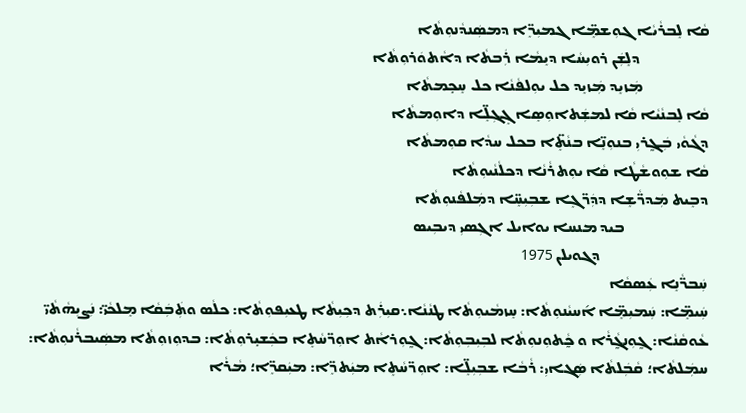ܩܵܐ ܠܸܒܪܵܝܵܐ ܓܘܼܫܡܸ̈ܐ ܓܡܝܼܖܸ̈ܐ ܕܡܣܲܢܕܵܢܘܼܬܵܐ
                    ܕܠܸܫܲܢ ܪܘܝܼܚܵܐ ܕܝܸܡܵܐ ܪܲܒܬܵܐ ܕܐܵܬܘܿܪܘܼܬܵܐ
                   ܡܲܙܝܸܕ ܡܲܙܝܸܕ ܟܠ ܝܘܼܠܦܵܢܵܐ ܟܠ ܚܸܟܼܸܡܬܵܐ
ܩܵܐ ܠܸܒܢܵܝܵܐ ܩܵܐ ܠܡܫܲܬܐܘܼܣܸܐ ܓܸܓܼܠܸ̈ܐ ܕܐܘܼܡܬܵܐ
ܕܓܵܘܵܝ ܒܲܓ̰ܪܝܼ ܒܢܘܼܢܸ̈ܐ ܒܢܵܬܸ̈ܐ ܒܟܠ ܚܕܵܐ ܩܘܼܡܬܵܐ
ܩܵܐ ܫܘܼܘܫܵܛܵܐ ܩܵܐ ܝܘܼܬܪܵܢܵܐ ܕܟܠܵܢܵܝܘܼܬܵܐ
ܕܒܸܝܬ ܡܲܕܖ̈ܵܫܸܐ ܕܕܲܖ̈ܓܸܐ ܫܒܼܝܼܚܸ̈ܐ ܕܡܲܠܦܵܢܘܼܬܵܐ
                        ܒܝܕ ܡܢܚܐ ܝܘܐܝܠ ܐܓܼܣܝܼ ܕܝܒܼܝܣ
                               ܕܓܘܝܠܢ 1975
ܚܲܒܖ̈ܵܢܸܐ ܥܲܣܩܵܐ
ܚܲܝܡܸ̈ܐ: ܚܲܡܝܼܡܸ̈ܐ ܐ݇ܚܝܵܢܘܼܬܵܐ: ܚܸܙܡܵܝܘܼܬܵܐ ܛܢܵܢܵܐ܆ܩܝܼܪܲܬ ܕܟܼܝܼܬܵܐ ܛܥܝܼܦܘܼܬܵܐ: ܟܠܵܣ ܘܬܲܒܲܩܵܐ ܡܸܠܟܵܝ̈: ܢܲܨܝܼܗܵܬܵܝ̈ ܥܵܘܩܵܢܵܐ: ܓ̰ܘܼܢܓ̰ܵܪܵܐ ܘ ܟ̰ܵܬܘܼܢܘܼܬܵܐ ܠܒܼܝܼܒܼܘܼܬܵܐ: ܓ̰ܘܼܪܐܵܬ ܐܘܼܖ̈ܚܵܬܸܐ ܒܟܲܫܝܼܸܪܘܼܬܵܐ: ܒܕܘܼܙܘܼܬܵܐ ܡܣܲܝܒܪܵܢܘܼܬܵܐ: ܚܡܲܠܬܵܐ؛ ܩܵܒܲܠܬܵܐ ܣܲܓܐܝܼ: ܪܵܒܵܐ ܫܒܼܝܼܠܸ̈ܐ: ܐܘܼܖ̈ܚܵܬܸܐ ܡܝܲܬܖܸ̈ܐ: ܡܝܲܩܖܸ̈ܐ؛ ܡܵܪܵܐ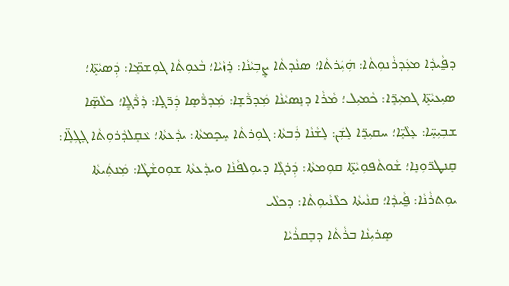ܕܦ̰ܵܝܕܵܐ ܡܥܲܕܪܵܢܘܼܬܵܐ: ܗܲܝܲܪܬܵܐ؛ ܣܢܵܕܬܵܐ ܨܸܒܼܝܵܢܵܐ: ܪܸܙܵܝܵܐ؛ ܒܵܥܘܼܬܵܐ ܓܘܼܫܡܸ̈ܐ: ܕܲܣܝܵܬܸ̈ܐ؛ ܣܝܼܥܝܵܬܸ̈ܐ ܓܡܝܼܖܸ̈ܐ: ܟܵܡܝܼܠ؛ ܡܵܪܵܐ ܕܢܸܣܝܵܢܵܐ ܡܲܕܖ̈ܵܫܸܐ: ܡܲܕܖ̈ܵܣܸܐ ܕܲܖ̈ܓܼܸܐ: ܕܵܖ̈ܵܓ̰ܸܐ؛ ܟܠܵܣܸ̈ܐ ܫܒܼܝܼܚܸ̈ܐ: ܥܸܠܵܝܸ̈ܐ؛ ܚܩܝܼܖܸ̈ܐ ܠܸܫܲܢ: ܠܸܫܵܢܵܐ ܪܲܒܬܵܐ: ܓܘܼܪܬܵܐ ܚܸܟܼܸܡܬܵܐ: ܝܕܵܥܬܵܐ؛ ܥܵܩܸܠܕܵܪܘܼܬܵܐ ܓܸܓܼܠܸ̈ܐ: ܩܸܢܛܖ̈ܘܼܢܸܐ؛ ܫܵܘܬܵܦܘܼܝܵܬܸ̈ܐ ܩܘܼܡܬܵܐ: ܕܲܪܓܼܵܐ ܕܝܘܼܠܦܵܢܵܐ ܘܝܕܵܥܬܵܐ ܫܘܼܘܫܵܛܵܐ: ܡܲܢܬܲܝܬܵܐ ܝܘܼܬܪܵܢܵܐ: ܦ̰ܵܝܕܵܐ؛ ܩܢܵܝܬܵܐ ܟܠܵܢܵܝܘܼܬܵܐ: ܕܟܠܵܝ
                  ܣܸܪܝܼܢܵܐ ܒܪܵܬܵܐ ܕܒܸܩܪܵܝܵܐ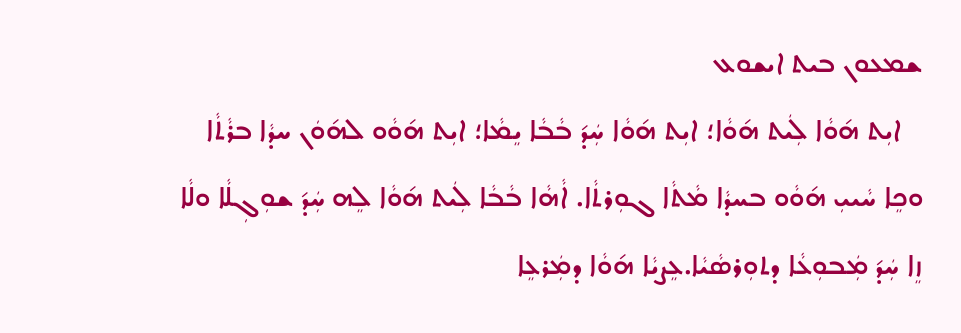ܫܡܥܘܢ ܒܝܬ ܐܝܫܘܥ
   ܐܝܼܬ ܗ݇ܘܵܐ ܠܲܝܬ ܗ݇ܘܵܐ؛ ܐܝܼܬ ܗ݇ܘܵܐ ܚܲܕ݇ ܒܵܒܵܐ ܝܸܡܵܐ؛ ܐܝܼܬ ܗ݇ܘܵܘ ܠܗ݇ܘܿܢ ܚܕܵܐ ܒܪܵܬܵܐ ܘܟܸܐ ܚܵܝܝܼ ܗ݇ܘܵܘ ܒܚܕܵܐ ܡܵܬܵܐ ܓܘܼܪܬܵܐ. ܐܵܗܵܐ ܒܵܒܵܐ ܠܲܝܬ ܗ݇ܘܵܐ ܠܸܗ ܚܲܕ݇ ܫܘܼܓܼܠܵܐ ܘܠܵܐ ܙܸܐ ܚܲܕ݇ ܡܲܒܘܼܥܵܐ ܕܬܘܼܪܣܵܝܵܐ.ܥܸܨܝܵܐ ܗ݇ܘܵܐ ܕܡܲܪܥܸܐ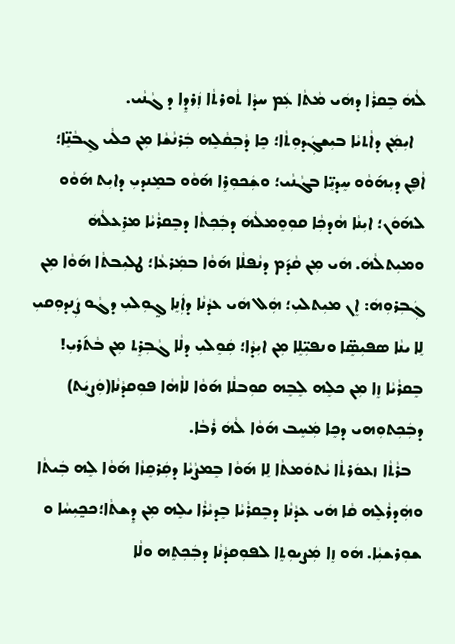ܠܵܗܿ ܒܸܩܪܵܐ ܕܗܿܝ ܡܵܬܵܐ ܥܲܡ ܚܕܵܐ ܬܵܘܪܬܵܐ ܙܲܪܕܸܐ ܕ ܓܵܢܵܝ.
   ܐܝܼܡܲܢ ܕܐܵܬܝܵܐ ܒܝܼܫܓܲܕܘܼܬܵܐ؛ ܟܸܐ ܕܵܒܼܩܵܠܸܗ ܒܲܪܢܵܫܵܐ ܡܼܢ ܟܠܵܝ ܓܸܒܵܢܸ̈ܐ؛ ܐܵܦܸܢ ܕܝܼܗ݇ܘܵܘ ܚܸܕܝܸ̈ܐ ܒܓܵܢܵܝ؛ ܘܫܲܟܘܼܪܸܐ ܗ݇ܘܵܘ ܒܡܸܢܕܝܼ ܕܐܝܼܬ ܗ݇ܘܵܘ ܠܗ݇ܘܿܢ؛ ܐܝܼܢܵܐ ܗܵܕܟܼܵܐ ܩܘܼܘܸܡܠܵܗܿ ܕܒܲܟܼܬܵܐ ܕܒܸܩܪܵܝܵܐ ܡܪܸܥܠܵܗܿ ܘܡܝܼܬܠܵܗܿ. ܗܿܝ ܡܼܢ ܩܵܕ݇ܡ ܕܢܵܦܠܵܐ ܗ݇ܘܵܐ ܒܡܲܪܥܵܐ؛ ܛܠܝܼܒܬܵܐ ܗ݇ܘܵܐ ܡܼܢ ܓܲܒܼܪܘܼܗܿ: ܐܸܢ ܡܝܼܬܠܝܼ؛ ܗܲܠ ܗܿܝ ܥܕܵܢܵܐ ܕܐܲܢܸܐ ܓ̰ܘܼܠܝܼ ܕܓܵܘ ܨܲܢܕܘܼܩܝܼ ܠܸܐ ܝܢܵܐ ܣܦܝܼܣܸ̈ܐ ܘܢܦܝܼ̈ܠܸܐ ܡܼܢ ܐܝܼܕܵܐ؛ ܩܲܘܸܠܝܼ ܕܠܵܐ ܓܵܒܼܪܸܬ ܡܼܢ ܒܵܬ݇ܪܝܼ! ܒܸܩܪܵܝܵܐ ܙܸܐ ܡܼܢ ܟܠܸܗ ܠܸܒܸܗ ܩܘܼܒܠܵܐ ܗ݇ܘܵܐ ܠܐܵܗܵܐ ܦܘܼܩܕܵܢܵܐ(ܘܲܨܝܲܬ) ܕܒܲܟܼܬܘܼܗܝ ܕܟܸܐ ܡܲܚܸܒ ܗ݇ܘܵܐ ܠܵܗܿ ܪܵܒܵܐ.
   ܒܪܵܬܵܐ ܙܥܘܿܪܬܵܐ ܝܵܬܘܿܡܬܵܐ ܠܸܐ ܗ݇ܘܵܐ ܒܸܡܨܵܝܵܐ ܕܩܲܪܩܸܙܵܐ ܗ݇ܘܵܐ ܠܸܗ ܒܲܝܬܵܐ ܘܗܲܕܪܵܠܸܗ ܩܵܐ ܗܿܝ ܥܕܵܢܵܐ ܕܒܸܩܪܵܝܵܐ ܒܸܕܝܵܪܵܐ ܝܠܸܗ ܡܼܢ ܕܸܫܬܵܐ؛ܟܟ̰ܝܼܚܵܐ ܘ ܫܘܼܪܫܝܼܵܐ. ܗܿܘ ܙܸܐ ܡܲܨܝܘܼܬܸܐ ܠܦܘܼܩܕܵܢܵܐ ܕܒܲܟܼܬܸܗ ܘܠܵܐ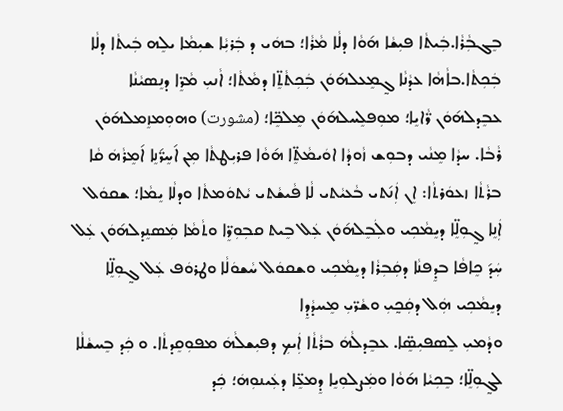ܒܸܓܒܼܵܪܵܐ.ܒܲܝܬܵܐ ܦܝܼܫܵܐ ܗ݇ܘܵܐ ܕܠܵܐ ܡܵܪܵܐ؛ ܒܗܿܝ ܕ ܒܲܪܝܼܵܐ ܫܝܼܡܵܐ ܝܠܸܗ ܒܲܝܬܵܐ ܕܠܵܐ ܒܲܟܼܬܵܐ.ܒܐܵܗܵܐ ܥܕܵܢܵܐ ܓ̰ܡܸܥܠܗ݇ܘܿܢ ܒܲܟܼܬܵܬܸ̈ܐ ܕܡܵܬܵܐ؛ ܐܵܢܝܼ ܡܵܖܸ̈ܐ ܕܢܸܣܝܵܢܵܐ ܥܒܸܕܠܗ݇ܘܿܢ ܖ̈ܵܐܝܸܐ؛ ܡܘܼܦܠܸܚܠܗ݇ܘܿܢ ܡܸܠܟܸ̈ܐ؛ (مشورت) ܘܗܘܼܡܙܸܡܠܗ݇ܘܿܢ ܪܵܒܵܐ. ܚܕܵܐ ܡܸܢܵܝ ܕܒܘܼܫ ܙܵܘܕܵܐ ܐܘܿܝܡܵܬܸ̈ܐ ܗ݇ܘܵܐ ܦܪܝܼܛܬܵܐ ܡܼܢ ܐ݇ܚܸܖ̈݇ܢܸܐ ܐ݇ܡܸܪܵܗܿ ܩܵܐ ܒܪܵܬܵܐ ܙܥܘܿܪܬܵܐ: ܐܸܢ ܐܲܢ݇ܬܝ ܒܵܥܝܵܬܝ ܠܵܐ ܦܵܝܫܵܬܝ ܝܵܬܘܿܡܬܵܐ ܘܕܠܵܐ ܝܸܡܵܐ؛ ܫܩܘܿܠ ܐܲܢܸܐ ܓ̰ܘܼܠܸ̈ܐ ܕܝܸܡܵܟܼܝ ܘܠܲܒܸܠܗ݇ܘܿܢ ܥܲܠ ܒܸܝܬ ܩܒܼܘܼܖܸ̈ܐ ܘܬܵܡܵܐ ܡܲܣܢܸܕܠܗ݇ܘܿܢ ܥܲܠ ܚܲܕ݇ ܟܸܐܦܵܐ ܒܕܸܦܢܵܐ ܕܩܲܒܼܪܵܐ ܕܝܸܡܵܟܼܝ ܘܫܩܘܿܠ ܚܵܫܘܿܠܵܐ ܘܛܪܘܿܦ ܥܲܠ ܓ̰ܘܼܠܸ̈ܐ ܕܝܸܡܵܟܼܝ ܗܲܠ ܕܩܲܟ̰ܝܼ ܘܫܵܖ̈ܝܼ ܡܸܚܕܵܕܸܐ
ܘܕܵܡܝܼ ܠܸܣܦܝܼܣܸ̈ܐ. ܥܒܸܕܠܵܗܿ ܒܪܵܬܵܐ ܐܲܝܟܼ ܕܦܝܼܫܠܵܗܿ ܡܦܘܼܩܸܕܬܵܐ. ܘ ܟܲܕ ܒܸܚܫܵܠܵܐ ܠܓ̰ܘܼܠܸ̈ܐ؛ ܒܸܟܼܝܵܐ ܗ݇ܘܵܐ ܘܡܲܨܠܘܼܝܸܐ ܕܸܡܥܸ̈ܐ ܕܥܲܝܢܘܼܗܿ؛ ܟܲܕ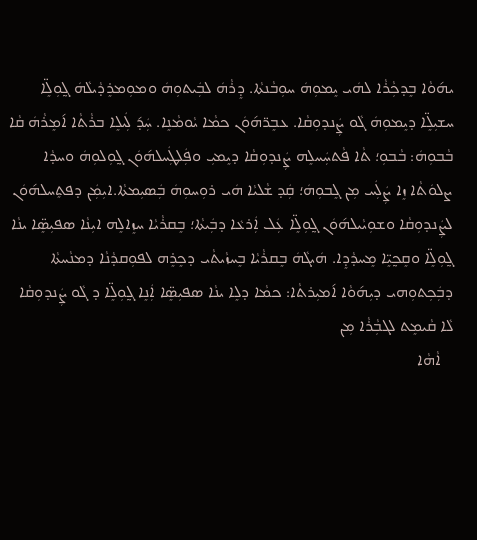ܝܗ݇ܘܵܐ ܒܸܕܟܼܵܪܵܐ ܠܗܿܝ ܝܸܡܘܼܗܿ ܚܘܼܒܵܢܬܵܐ. ܕܸܪܵܗܿ ܠܒܲܝܬܘܼܗܿ ܘܡܘܼܡܪܸܕܵܝܠܵܗܿ ܓ̰ܘܼܠܸ̈ܐ ܚܫܝܼܠܸ̈ܐ ܕܝܸܡܘܼܗܿ ܓܵܘ ܨܲܢܕܘܼܩܵܐ. ܥܒܸܖ̈ܗ݇ܘܿܢ ܟܡܵܐ ܝܵܘܡܵܢܸܐ. ܚܲܕ݇ ܠܲܝܠܸܐ ܒܪܵܬܵܐ ܐ݇ܡܸܪܵܗܿ ܩܵܐ ܒܵܒܘܼܗܿ: ܒܵܒܘܼ؛ ܬܵܐ ܦܵܬܚܲܚܠܸܗ ܨܲܢܕܘܼܩܵܐ ܕܝܸܡܝܼ ܘܦܲܠܛܲܚܠܗ݇ܘܿܢ ܓ̰ܘܼܠܘܼܗܿ ܘܚܕܵܐ ܨܠܘܿܬܵܐ ܙܸܐ ܨܲܠܲܚ ܡܼܢ ܓܸܒܘܼܗܿ؛ ܩܲܕ ܫܵܠܝܵܐ ܗܿܝ ܪܘܼܚܘܼܗܿ ܒܲܣܝܼܡܬܵܐ.ܐܝܼܡܲܢ ܕܦܬܸܚܠܗ݇ܘܿܢ ܠܨܲܢܕܘܼܩܵܐ ܘܫܘܼܝܵܝܠܗ݇ܘܿܢ ܓ̰ܘܼܠܸ̈ܐ ܥܲܠ ܐܲܪܥܵܐ ܕܒܲܝܬܵܐ؛ ܒܸܩܪܵܝܵܐ ܚܙܸܐܠܸܗ ܐܝܼܢܵܐ ܣܦܝܼܣܸ̈ܐ ܝܢܵܐ ܓ̰ܘܼܠܸ̈ܐ ܘܩܸܟ̰ܝܸ̈ܐ ܡܸܚܕܵܕܸܐ. ܗܿܝܓܵܗܿ ܒܸܩܪܵܝܵܐ ܒܸܚܙܵܝܬܵܝ ܕܟܸܪܸܗ ܠܦܘܼܩܕܵܢܵܐ ܕܡܢܵܚܬܵܐ ܕܒܲܟܼܬܘܼܗܝ ܕܝܼܗ݇ܘܵܐ ܐ݇ܡܝܼܪܬܵܐ: ܟܡܵܐ ܕܠܸܐ ܝܢܵܐ ܣܦܝܼܣܸ̈ܐ ܐܲܢܸܐ ܓ̰ܘܼܠܸ̈ܐ ܕ ܓܵܘ ܨܲܢܕܘܼܩܵܐ ܠܵܐ ܩܵܝܡܸܬ ܠܓܒܼܵܪܵܐ ܡܼܢ
   ܐܵܗܵܐ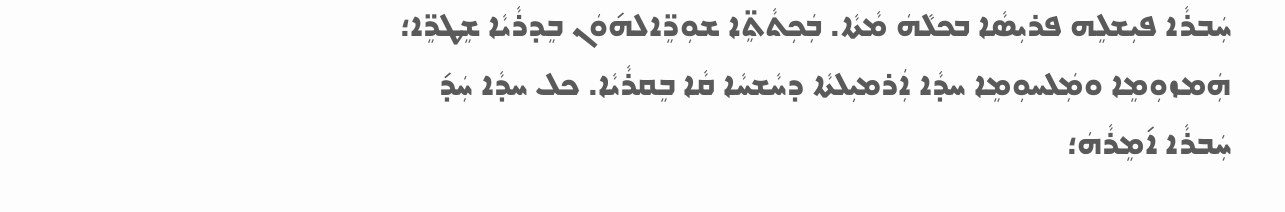ܚܲܒܪܵܐ ܦܝܼܫܠܸܗ ܦܪܝܼܣܵܐ ܒܟܠܵܗܿ ܡܵܬܵܐ. ܒܲܟܼܬܵܬܸ̈ܐ ܫܘܼܖܸ̈ܐܠܗ݇ܘܿܢ ܒܸܕܪܵܝܵܐ ܫܸܛܖܸ̈ܐ؛ ܗܲܡܙܘܼܡܸܐ ܘܡܲܠܚܘܼܡܸܐ ܚܕܵܐ ܐܲܪܡܝܼܠܬܵܐ ܕܚܵܫܚܵܐ ܩܵܐ ܒܸܩܪܵܝܵܐ. ܟܠ ܚܕܵܐ ܚܲܕ݇ ܚܲܒܪܵܐ ܐ݇ܡܸܪܵܗܿ؛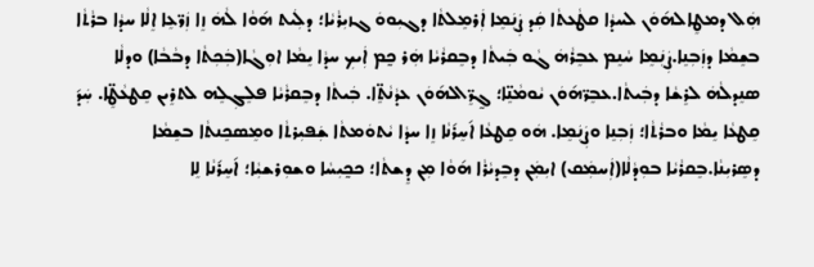ܗܲܠ ܕܡܛܸܐܠܗ݇ܘܿܢ ܠܚܕܵܐ ܩܛܵܥܬܵܐ ܩܲܕ ܨܲܢܲܡܸܐ ܐܲܪܡܸܠܬܵܐ ܕܓܝܼܘܘܿ ܓܙܝܼܪܵܝܵܐ؛ ܕܠܲܝܬ ܗ݇ܘܵܐ ܠܵܗܿ ܙܸܐ ܙܲܖ̈ܥܸܐ ܐܸܠܵܐ ܚܕܵܐ ܒܪܵܬܵܐ ܒܫܸܡܵܐ ܕܙܲܒܼܢܸܐ.ܨܲܢܲܡܸܐ ܚܵܢܸܡ ܥܒܸܪܵܗܿ ܓܵܘ ܒܲܝܬܵܐ ܕܒܸܩܪܵܝܵܐ ܗܲܪ ܟ̰ܡ ܐܲܝܟܼ ܚܕܵܐ ܝܸܡܵܐ ܐܘܼܓܵܐ(ܒܲܟܼܬܵܐ ܕܒܵܒܵܐ) ܘܕܠܵܐ ܣܢܸܕܠܵܗܿ ܠܪܸܫܵܐ ܕܒܲܝܬܵܐ.ܥܒܸܖ̈ܗ݇ܘܿܢ ܝܵܘܡܵܢܸ̈ܐ؛ ܓ̰ܖܸ̈ܐܠܗ݇ܘܿܢ ܥܕܵܢܵܬܸ̈ܐ. ܒܲܝܬܵܐ ܕܒܸܩܪܵܝܵܐ ܦܠܸܓܼܠܸܗ ܠܬܪܸܝܢ ܩܸܛܥܵܛܸ̈ܐ. ܚܲܕ݇ ܩܸܛܥܵܐ ܝܸܡܵܐ ܘܒܪܵܬܵܐ؛ ܙܲܒܼܢܸܐ ܘܨܲܢܲܡܸܐ. ܗܿܘ ܩܸܛܥܵܐ ܐ݇ܚܸܪ݇ܢܵܐ ܙܸܐ ܚܕܵܐ ܝܵܬܘܿܡܬܵܐ ܫܲܦܝܼܪܬܵܐ ܘܡܸܣܟܸܢܬܵܐ ܒܫܸܡܵܐ ܕܣܸܪܝܼܢܵܐ.ܒܸܩܪܵܝܵܐ ܒܘܼܕܵܠܵܐ(ܐܲܚܡܲܩ) ܐܝܼܡܲܢ ܕܒܸܕܝܵܪܵܐ ܗ݇ܘܵܐ ܡܼܢ ܕܸܫܬܵܐ؛ ܟܟ̰ܝܼܚܵܐ ܘܫܘܼܪܫܝܼܵܐ؛ ܐ݇ܚܸܪ݇ܢܵܐ ܠܸܐ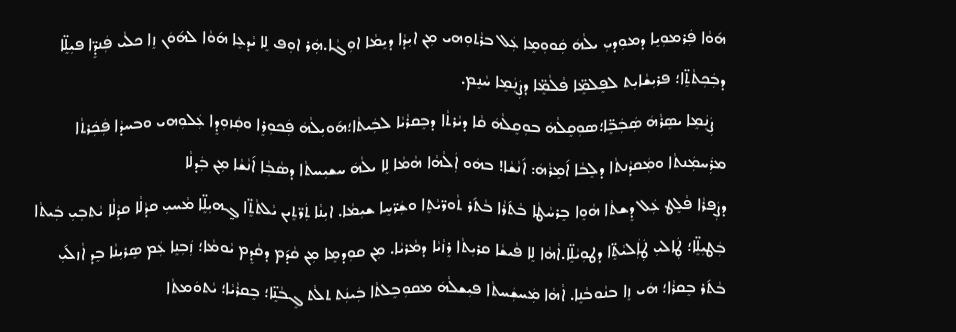ܗ݇ܘܵܐ ܦܲܪܡܘܼܝܸܐ ܕܡܘܼܕܝܼ ܝܠܵܗܿ ܩܲܘܘܼܡܸܐ ܥܲܠ ܒܪܵܬܘܼܗܝ ܡܼܢ ܐܝܼܕܵܐ ܕܝܸܡܵܐ ܐܘܼܓܵܐ.ܗܲܪ ܐܘܼܦ ܠܸܐ ܝܵܕܥܸܐ ܗ݇ܘܵܐ ܠܗ݇ܘܿܢ ܙܸܐ ܟܠܵܝ ܦܲܢܕܸ̈ܐ ܦܝܼܠܸ̈ܐ ܕܒܲܟܼܬܵܬܸ̈ܐ؛ ܦܪܝܼܫܵܐܝܼܬ ܠܦܸܠܡܸ̈ܐ ܦܵܠܵܡܸ̈ܐ ܕܨܲܢܲܡܸܐ ܚܵܢܸܡ.
   ܨܲܢܲܡܸܐ ܝܣܸܪܵܗܿ ܣܲܒܲܒܸ̈ܐ؛ܣܘܼܩܸܠܵܗܿ ܒܘܼܩܸܠܵܗܿ ܩܵܐ ܕܝܵܪܬܵܐ ܕܒܸܩܪܵܝܵܐ ܠܒܲܝܬܵܐ؛ܗ݇ܘܝܼܠܵܗܿ ܦܲܟܘܼܪܸܐ ܘܩܲܙܘܼܕܸܐ ܥܲܠܘܼܗܝ ܘܒܚܕܵܐ ܦܲܟܲܪܬܵܐ ܡܪܲܚܡܲܢܬܵܐ ܘܡܲܩܕܵܢܬܵܐ ܕܠܸܒܵܐ ܐ݇ܡܸܪܵܗܿ: ܐ݇ܢܵܫܵܐ! ܒܗܿܘ ܐܲܠܵܗܵܐ ܗܵܡܵܐ ܠܸܐ ܝܠܵܗܿ ܚܫܝܼܚܬܵܐ ܕܣܵܒܼܵܐ ܐ݇ܢܵܫܵܐ ܡܼܢ ܒܲܕܠܵܐ
ܕܨܲܦܪܵܐ ܦܵܠܸܛ ܥܲܠ ܕܸܫܬܵܐ ܗܵܘܸܐ ܒܸܪܚܵܛܵܐ ܒܵܬ݇ܪܵܐ ܒܵܬ݇ܪ ܬܵܘܖ̈ܝܵܬܸܐ ܘܫܲܖ̈ܚܸܐ ܫܝܼܡܵܐ. ܐܝܼܢܵܐ ܬܲܖ̈ܬܸܝܢ ܝܵܠܬܵܬܸ̈ܐ ܓ̰ܗܝܼܠܸ̈ܐ ܡܵܚܝܼ ܩܕܵܠܵܐ ܩܕܵܠܵܐ ܝܵܬܒܼܝܼ ܒܲܝܬܵܐ ܒܲܛܝܼܠܸ̈ܐ؛ ܛܲܐܠܝܼ ܛܲܐܲܠܝܵܬܸ̈ܐ ܕܛܘܼܝܵܠܸ̈ܐ.ܐܵܗܵܐ ܠܸܐ ܦܵܝܫܵܐ ܩܪܝܼܬܵܐ ܪܸܙܵܝܵܐ ܕܡܵܪܝܵܐ. ܡܼܢ ܩܘܼܕܡܸܐ ܡܼܢ ܩܵܕ݇ܡ ܕܩܵܕܸܡ ܝܵܘܡܵܐ؛ ܙܲܒܼܢܸܐ ܥܲܡ ܣܸܪܝܼܢܵܐ ܒܸܕ ܐܵܙܠ݇ܝܼ ܒܵܬ݇ܪ ܒܸܩܪܵܐ؛ ܗܿܝ ܙܸܐ ܒܢܵܘܒܵܢܸܐ. ܐܵܗܵܐ ܡܲܚܫܲܚܬܵܐ ܦܝܼܫܠܵܗܿ ܡܩܘܼܒܸܠܬܵܐ ܒܲܝܢܲܬ ܬܠܵܬ ܓܸܒܵܢܸ̈ܐ؛ ܒܸܩܪܵܝܵܐ؛ ܝܵܬܘܿܡܬܵܐ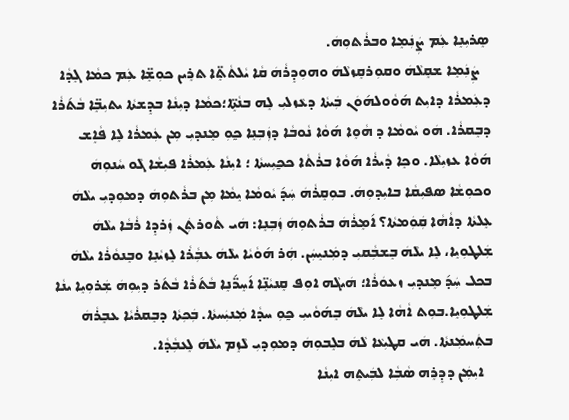ܣܸܪܝܼܢܸܐ ܥܲܡ ܨܲܢܲܡܸܐ ܘܒܪܵܬܘܼܗܿ.
   ܨܲܢܲܡܸܐ ܫܩܸܠܵܗܿ ܘܩܘܼܪܩܸܙܠܵܗܿ ܘܗܘܼܕܸܪܵܗܿ ܩܵܐ ܝܵܠܬܵܬܸ̈ܐ ܬܪܸܝܢ ܟܘܼܫܸ̈ܐ ܥܲܡ ܟܡܵܐ ܓܸܕܵܐ ܕܥܲܡܪܵܐ ܕܐܝܼܬ ܗ݇ܘܵܘܠܗ݇ܘܿܢ ܒܲܝܬܵܐ ܕܥܵܙܠܝܼ ܠܸܗ ܒܢܵܬܸ̈ܐ؛ܟܡܵܐ ܕܝܼܢܵܐ ܒܕܸܫܬܵܐ ܝܬܝܼܒܸ̈ܐ ܒܵܬ݇ܪܵܐ ܕܒܸܩܪܵܐ. ܗܿܘ ܝܵܘܡܵܐ ܕ ܗܵܘܸܐ ܗ݇ܘܵܐ ܢܵܘܒܵܐ ܕܙܲܒܼܢܸܐ ܟ̰ܘܼ ܡܸܢܕܝܼ ܡܼܢ ܥܲܡܪܵܐ ܠܸܐ ܦܵܐܸܫ ܗ݇ܘܵܐ ܥܙܝܼܠܵܐ. ܘܟܸܐ ܕܵܝܪܵܐ ܗ݇ܘܵܐ ܒܪܵܬܵܐ ܟܟ̰ܝܼܚܬܵܐ ؛ ܐܝܼܢܵܐ ܥܲܡܪܵܐ ܦܝܼܫܵܐ ܓܵܘ ܚܵܢܘܼܗܿ ܘܟܘܼܫܵܐ ܣܦܝܼܩܵܐ ܒܐܝܼܕܘܼܗܿ. ܒܘܼܩܸܪܵܗܿ ܚܲܕ݇ ܝܵܘܡܵܐ ܝܸܡܵܐ ܡܼܢ ܒܪܵܬܘܼܗܿ ܕܡܘܼܕܝܼ ܝܠܵܗܿ ܥܸܠܬܵܐ ܕܐܵܗܵܐ ܩܲܘܲܡܬܵܐ؟ ܐ݇ܡܸܪܵܗܿ ܒܪܵܬܘܼܗܿ ܙܲܒܼܢܸܐ: ܗܿܝ ܬܵܘܪܬܲܢ ܙܲܪܕܸܐ ܪܵܒܵܐ ܝܠܵܗܿ ܫܲܠܛܘܼܝܸܐ، ܠܸܐ ܝܠܵܗܿ ܒܸܫܒܼܵܩܝܼ ܕܡܲܢܝܸܚܲܢ. ܗܲܪ ܗ݇ܘܵܝܵܐ ܝܠܵܗܿ ܥܒܼܵܪܵܐ ܠܸܙܝܵܢܸܐ ܘܒܸܢܘܵܪܵܐ ܝܠܵܗܿ ܒܟܠ ܚܲܕ݇ ܡܸܢܕܝܼ ܙܥܘܿܪܵܐ؛ ܗܿܝܓܵܗ ܐܘܼܦ ܩܸܢܝܵܢܸ̈ܐ ܐ݇ܚܸܖ̈݇ܢܸܐ ܒܵܬ݇ܪܵܐ ܒܵܬ݇ܪ ܕܝܼܘܼܗܿ ܫܲܪܘܼܝܸܐ ܝܢܵܐ ܫܲܠܛܘܼܝܸܐ.ܒܘܼܬ ܐܵܗܵܐ ܠܸܐ ܝܠܵܗܿ ܒܸܗ݇ܘܵܝܝܼ ܟ̰ܘܼ ܚܕܵܐ ܡܲܢܝܲܚܬܵܐ. ܒܲܟܼܬܵܐ ܕܒܸܩܪܵܝܵܐ ܥܒܸܪܵܗܿ ܒܬܲܚܡܲܢܬܵܐ. ܗܿܝ ܩܛܝܼܥܵܐ ܠܵܗܿ ܒܠܸܒܘܼܗܿ ܕܡܘܼܕܝܼ ܠܵܙܸܡ ܝܠܵܗܿ ܠܸܥܒܼܵܕܵܐ.
   ܐܝܼܡܲܢ ܕܕܸܪܸܗ ܣܵܒܼܵܐ ܠܒܲܝܬܸܗ ܐܝܼܢܵܐ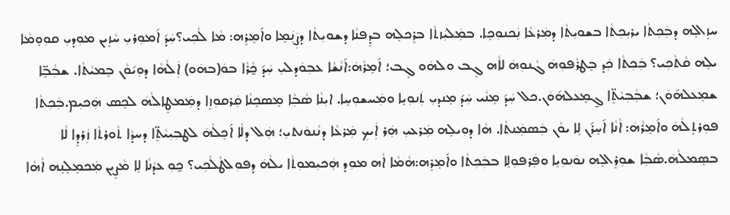ܚܙܸܐܠܸܗ ܕܒܲܟܼܬܵܐ ܝܪܝܼܟܼܬܵܐ ܒܫܘܝܼܬܵܐ ܕܡܲܪܥܵܐ ܢܲܟܢܘܼܟܸܐ. ܒܡܲܠܝܲܙܬܵܐ ܒܪܸܟܠܸܗ ܒܕܸܦܢܵܐ ܕܫܘܝܼܬܵܐ ܕܨܲܢܲܡܸܐ ܘܐ݇ܡܸܪܸܗ: ܡܵܐ ܠܵܟܼܝ؟ܚܲܕ݇ ܐ݇ܡܘܼܪܝܼ ܚܵܙܸܝܢ ܡܘܼܕܝܼ ܩܘܼܘܸܡܵܐ ܝܠܸܗ ܩܵܬܵܟܼܝ؟ ܒܲܟܼܬܵܐ ܟܲܕ ܒܸܛܪܵܦܘܼܗܿ ܓܵܢܘܼܗܿ ܠܐܵܗ ܓܸܒ ܘܠܗܿܘ ܓܸܒ؛ ܐ݇ܡܸܪܵܗܿ:ܐ݇ܢܵܫܵܐ ܥܒܼܘܿܕܠܝܼ ܚܲܕ݇ ܟ̰ܵܪܵܐ ܒܘܿ(ܒܗܿܘ) ܐܲܠܵܗܵܐ ܕܘܼܝ݇ܘܵܢ ܒܸܡܝܵܬܵܐ. ܫܒܼܵܒܸ̈ܐ ܫܡܸܥܠܗ݇ܘܿܢ؛ ܫܒܼܵܒܼܝܵܬܸ̈ܐ ܓ̰ܡܸܥܠܗ݇ܘܿܢ.ܟܠ ܚܲܕ݇ ܡܸܢܵܝ ܚܲܕ݇ ܡܸܢܕܝܼ ܬܲܢܘܼܝܸܐ ܘܡܲܚܫܘܼܚܸܐ. ܐܝܼܢܵܐ ܣܵܒܼܵܐ ܡܸܣܟܸܢܵܐ ܩܲܪܩܘܼܙܸܐ ܕܡܲܡܛܸܐܠܵܗܿ ܠܟܸܣ ܗܲܟܝܼܡ.ܒܲܟܼܬܵܐ ܦܘܼܪܬܸܠܵܗܿ ܘܐ݇ܡܸܪܵܗܿ: ܐܵܢܵܐ ܐ݇ܚܸܪ݇ܢ ܠܸܐ ܝܘܵܢ ܒܲܣܡܲܢܬܵܐ. ܗܵܐ ܕܘܼܝܠܸܗ ܡܲܪܥܝܼ ܗܲܪ ܐܲܝܟܼ ܡܲܪܥܵܐ ܕܢܵܢܘܿܢܬܝܼ؛ ܗܲܠ ܕܠܵܐ ܐ݇ܟܸܠܵܗܿ ܠܛܒܼܝܼܝܵܬܸ̈ܐ ܕܚܕܵܐ ܬܵܘܪܬܵܐ ܙܲܪܕܸܐ ܠܵܐ ܒܣܸܡܠܵܗܿ.ܣܵܒܼܵܐ ܫܘܼܪܸܐܠܸܗ ܢܘܿܢܘܼܝܸܐ ܘܦܲܪܦܘܼܠܸܐ ܒܒܲܟܼܬܵܐ ܘܐ݇ܡܸܪܸܗ:ܗܵܡܵܐ ܐܵܗ ܡܘܼܕ ܗܲܟܝܼܡܘܼܬܵܐ ܝܠܵܗܿ ܕܦܘܼܠܛܵܠܵܟܼܝ؟ ܟ̰ܘܼ ܥܕܵܢܵܐ ܠܸܐ ܡܵܨܸܝܢ ܡܲܟܡܸܠܸܢܸܗ ܐܵܗܵܐ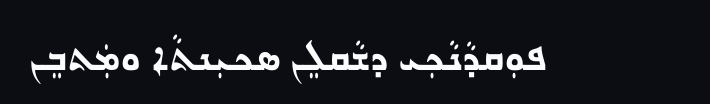ܦܘܼܩܕܵܢܵܟܼܝ ܕܫܵܩܠܸܢ ܣܟܝܼܢܬܵܐ ܘܡܲܬܒܸܢ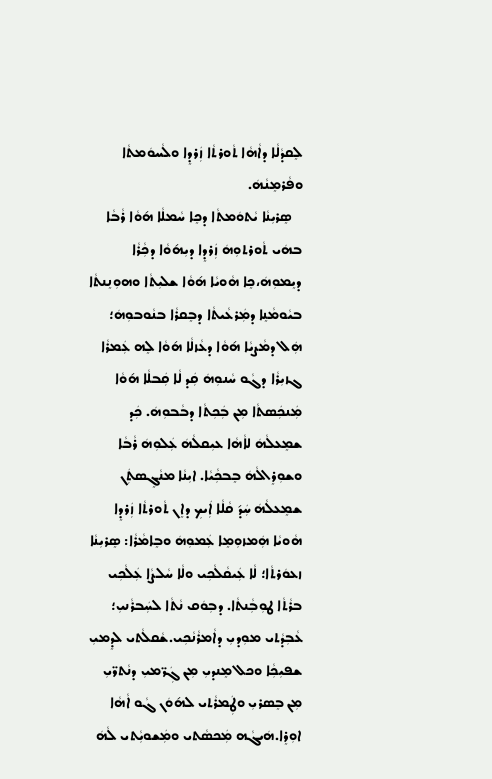ܠܸܩܕܵܠܵܐ ܕܐܵܗܵܐ ܬܵܘܪܬܵܐ ܙܲܪܕܸܐ ܘܠܵܚܘܿܡܬܵܐ ܘܦܵܪܡܸܢܵܗܿ.
   ܣܸܪܝܼܢܵܐ ܝܵܬܘܿܡܬܵܐ ܕܟܸܐ ܚܵܡܠܵܐ ܗ݇ܘܵܐ ܪܵܒܵܐ ܒܗܿܝ ܬܵܘܪܬܘܼܗܿ ܙܲܪܕܸܐ ܕܝܼܗ݇ܘܵܐ ܕܟܼܵܪܵܐ ܕܝܸܡܘܼܗܿ،ܟܸܐ ܗܵܘܝܵܐ ܗ݇ܘܵܐ ܫܠܝܼܬܵܐ ܘܗܘܼܢܸܢܬܵܐ ܒܝܵܘܡܵܢܸܐ ܕܡܲܪܥܵܝܬܵܐ ܕܒܸܩܪܵܐ ܒܢܵܘܒܘܼܗܿ؛ ܗܲܠ ܕܡܵܨܝܵܐ ܗ݇ܘܵܐ ܕܥܵܙܠܵܐ ܗ݇ܘܵܐ ܠܸܗ ܥܲܡܪܵܐ ܓܙܝܼܪܵܐ ܕܓܵܘ ܚܵܢܘܼܗܿ ܩܲܕ ܠܵܐ ܩܲܒܠܵܐ ܗ݇ܘܵܐ ܡܲܢܟܲܣܬܵܐ ܡܼܢ ܒܲܟܼܬܵܐ ܕܒܵܒܘܼܗܿ. ܟܲܕ ܫܡܸܥܠܵܗܿ ܠܐܵܗܵܐ ܥܝܼܩܠܵܗܿ ܥܲܠܘܼܗܿ ܪܵܒܵܐ ܘܫܘܼܪܸܐܠܵܗܿ ܒܸܒܟܼܵܝܵܐ. ܐܝܼܢܵܐ ܡܢܵܓܸܣܬܲܢ ܫܡܸܥܠܵܗܿ ܚܲܕ݇ ܩܵܠܵܐ ܐܲܝܟܼ ܕܐܸܢ ܬܵܘܪܬܵܐ ܙܲܪܕܸܐ ܗܵܘܝܵܐ ܗܲܡܙܘܼܡܸܐ ܥܲܡܘܼܗܿ ܘܒܸܐܡܵܪܵܐ: ܣܸܪܝܼܢܵܐ ܙܥܘܿܪܬܵܐ؛ ܠܵܐ ܥܲܝܩܵܠܵܟܼܝ ܘܠܵܐ ܚܵܠܨܵܐ ܥܲܠܵܟܼܝ ܒܪܵܬܵܐ ܛܘܼܒܼܵܢܬܵܐ. ܕܒܼܘܿܩ ܢܵܬܵܐ ܠܚܲܒܪܵܢܝܼ؛ ܥܵܒܼܕܵܬܝ ܡܘܼܕܝܼ ܕܐܵܡܪܵܢܵܟܼܝ.ܫܵܩܠܵܬܝ ܠܕܸܡܝܼ ܫܦܝܼܟܼܵܐ ܘܟܠ ܡܸܢܕܝܼ ܡܼܢ ܓܲܖ̈ܡܝܼ ܕܢܵܬܖ̈ܝܼ ܡܼܢ ܒܸܣܪܝܼ ܘܛܲܡܪܵܬܝ ܠܗ݇ܘܿܢ ܓܵܘ ܐܵܗܵܐ ܐܘܼܪܸܐ.ܗܿܝܓܵܗ ܡܲܟܣܵܬܝ ܘܡܲܫܘܝܼܵܬܝ ܠܵܗܿ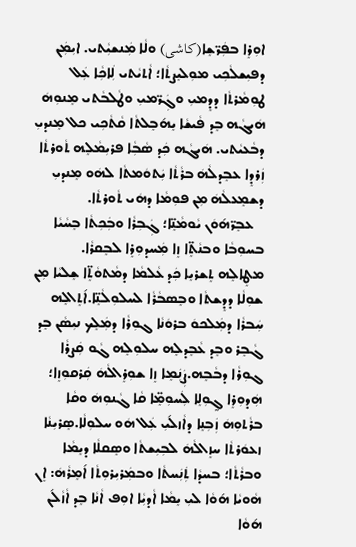ܐܘܼܪܸܐ ܒܦܲܖ̈ܫܸܐ(کاشی) ܘܠܵܐ ܡܲܢܫܝܼܵܬܝ. ܐܝܼܡܲܢ ܕܦܝܼܫܠܵܟܼܝ ܡܘܼܠܝܸܨܬܵܐ؛ ܐܵܬܝܵܬܝ ܠܲܐܟܼܵܐ ܥܲܠ ܛܘܼܡܵܪܬܵܐ ܕܕܸܡܝܼ ܘܓܲܖ̈ܡܝܼ ܘܛܵܠܒܵܬܝ ܡܸܢܘܼܗܿ ܗܿܝܓܵܗ ܒܸܕ ܦܵܝܫܵܐ ܝܸܗ݇ܒܸܠܬܵܐ ܩܵܬܵܟܼܝ ܟܠ ܡܸܢܕܝܼ ܕܒܵܥܝܵܬܝ. ܗܿܝܓܵܗ ܟܲܕ ܣܵܒܼܵܐ ܦܪܝܼܡܵܠܸܗ ܬܵܘܪܬܵܐ ܙܲܪܕܸܐ ܥܒܸܕܠܵܗܿ ܒܪܵܬܵܐ ܝܲܬܘܿܡܬܵܐ ܠܗܿܘ ܡܸܢܕܝܼ ܕܫܡܸܥܠܵܗܿ ܡܼܢ ܦܘܼܡܵܐ ܕܗܿܝ ܬܵܘܪܬܵܐ.
   ܥܒܸܖ̈ܗ݇ܘܿܢ ܝܵܘܡܵܢܸ̈ܐ؛ ܓܲܒܼܪܵܐ ܘܒܲܟܼܬܵܐ ܒܸܚܵܝܵܐ ܒܚܘܼܒܵܐ ܘܒܢܵܬܸ̈ܐ ܙܸܐ ܡܲܚܕܘܼܪܸܐ ܠܒܸܩܪܵܐ. ܡܛܸܐܠܸܗ ܬܸܫܪܝܸܐ ܟܲܕ ܥܵܠܡܵܐ ܕܡܵܬܘܵܬܸ̈ܐ ܫܸܠܝܵܐ ܡܼܢ ܫܘܼܠܵܐ ܕܕܸܫܬܵܐ ܘܒܸܣܒܵܪܵܐ ܠܚܠܘܼܠܵܢܸ̈ܐ.ܐ݇ܬܸܐܠܸܗ ܚܲܒܪܵܐ ܕܡܲܠܟܘܿ ܒܪܘܿܢܵܐ ܓܘܼܪܵܐ ܕܡܲܠܸܟ ܢܝܼܣܵܢ ܒܸܕ ܓܵܒܸܪ ܘܒܸܕ ܥܵܒܸܕܠܸܗ ܚܠܘܼܠܸܗ ܓܵܘ ܩܲܨܪܵܐ ܓܘܼܪܵܐ ܕܒܵܒܸܗ.ܨܲܢܲܡܸܐ ܙܸܐ ܫܘܼܪܸܐܠܵܗܿ ܩܲܪܩܘܼܙܸܐ؛ ܗܲܕܘܼܪܸܐ ܓ̰ܘܼܠܸܐ ܠܲܚܘܼܡܸ̈ܐ ܩܵܐ ܓܵܢܘܼܗܿ ܘܩܵܐ ܒܪܵܬܘܼܗܿ ܙܲܒܼܢܸܐ ܕܐܵܙܠ݇ܝܼ ܥܲܠ ܗܿܘ ܚܠܘܼܠܵܐ.ܣܸܪܝܼܢܵܐ ܙܥܘܿܪܬܵܐ ܚܙܸܐܠܵܗܿ ܠܒܼܝܼܫܬܵܐ ܘܣܸܩܠܵܐ ܕܝܸܡܵܐ ܘܒܪܵܬܵܐ؛ ܒܚܕܵܐ ܬܲܢܲܚܬܵܐ ܘܒܡܲܪܝܼܪܘܼܬܵܐ ܐ݇ܡܸܪܵܗܿ: ܐܸܢ ܗܵܘܝܵܐ ܗ݇ܘܵܐ ܠܝܼ ܝܸܡܵܐ ܐܵܕܝܼܵܐ ܐܘܼܦ ܐܵܢܵܐ ܒܸܕ ܐܵܙܵܠ݇ܢ ܗ݇ܘܵܐ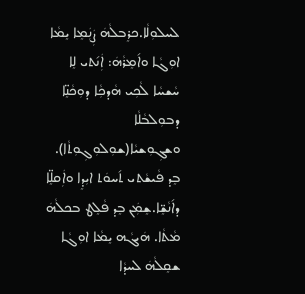ܠܚܠܘܼܠܵܐ.ܟܪܸܒܠܵܗܿ ܨܲܢܲܡܸܐ ܝܸܡܵܐ ܐܘܼܓܵܐ ܘܐ݇ܡܸܪܵܗܿ: ܐܲܢ݇ܬܝ ܠܸܐ ܚܵܫܚܵܐ ܠܵܟܼܝ ܗܵܕܟܼܵܐ ܕܘܼܟܵܢܸ̈ܐ ܕܒܘܼܠܒܵܠܵܐ ܘܫܓܼܘܼܫܝܵܐ(ܫܘܼܠܘܼܓܼܘܼܬܵܐ). ܒܸܕ ܦܵܝܫܵܬܝ ܬ݇ܚܘܿܬ ܐܝܼܕܸܐ ܘܐܲܩܠܸ̈ܐ ܕܐ݇ܢܵܫܸ̈ܐ.ܫܸܡܲܢ ܒܸܕ ܦܵܠܸܛ ܒܟܠܵܗܿ ܡܵܬܵܐ. ܗܿܝܓܵܗ ܝܸܡܵܐ ܐܘܼܓܵܐ ܫܩܸܠܵܗܿ ܠܚܕܵܐ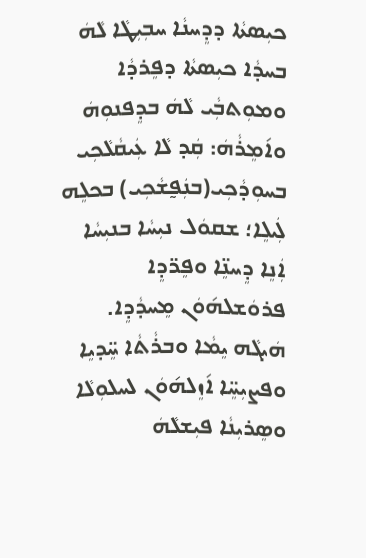ܟܝܼܣܬܵܐ ܕܕܸܚܢܵܐ ܚܒܼܝܼܛܵܐ ܠܵܗܿ ܒܚܕܵܐ ܟܝܼܣܬܵܐ ܕܦܸܪܕܵܐ ܘܡܘܼܬܒܼܵܝ ܠܵܗܿ ܒܕܸܦܢܘܼܗܿ ܘܐ݇ܡܸܪܵܗܿ: ܩܲܕ ܠܵܐ ܥܲܝܩܵܠܵܟܼܝ ܒܚܘܼܕܵܟܼܝ(ܒܢܲܦ̰ܫܵܟܼܝ) ܒܟܠܸܗ ܠܲܝܠܸܐ؛ ܫܩܘܿܠ ܢܝܼܚܵܐ ܒܢܝܼܚܵܐ ܐܲܢܸܐ ܕܸܚܢܸ̈ܐ ܘܦܸܖ̈ܕܸܐ ܦܪܘܿܫܠܗ݇ܘܿܢ ܡܸܚܕܵܕܸܐ. ܗܿܝܓܵܗ ܝܸܡܵܐ ܘܒܪܵܬܵܐ ܚܸ̈ܕܝܸܐ ܘܦܨܝܼܚܸ̈ܐ ܐ݇ܙܸܠܗ݇ܘܿܢ ܠܚܠܘܼܠܵܐ ܘܣܸܪܝܼܢܵܐ ܦܝܼܫܠܵܗܿ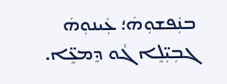ܒܢܲܦܫܘܼܗܿ؛ ܥܲܝܢܘܼܗܿ ܓܒܼܝܼ̈ܠܸܐ ܓܵܘ ܕܸܡܥܸ̈ܐ.